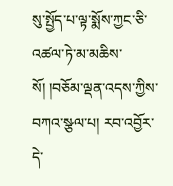སུ་སྤྱོད་པ་ལྟ་སྨོས་ཀྱང་ཅི་འཚལ་ཏེ་མ་མཆིས་སོ། །བཅོམ་ལྡན་འདས་ཀྱིས་བཀའ་སྩལ་པ། རབ་འབྱོར་དེ་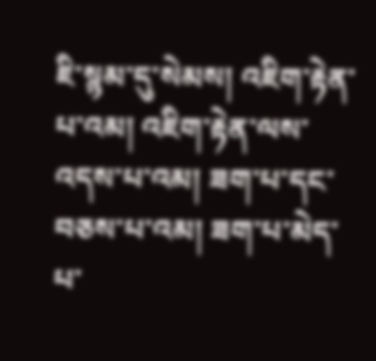ཇི་སྙམ་དུ་སེམས། འཇིག་རྟེན་པ་འམ། འཇིག་རྟེན་ལས་འདས་པ་འམ། ཟག་པ་དང་བཅས་པ་འམ། ཟག་པ་མེད་པ་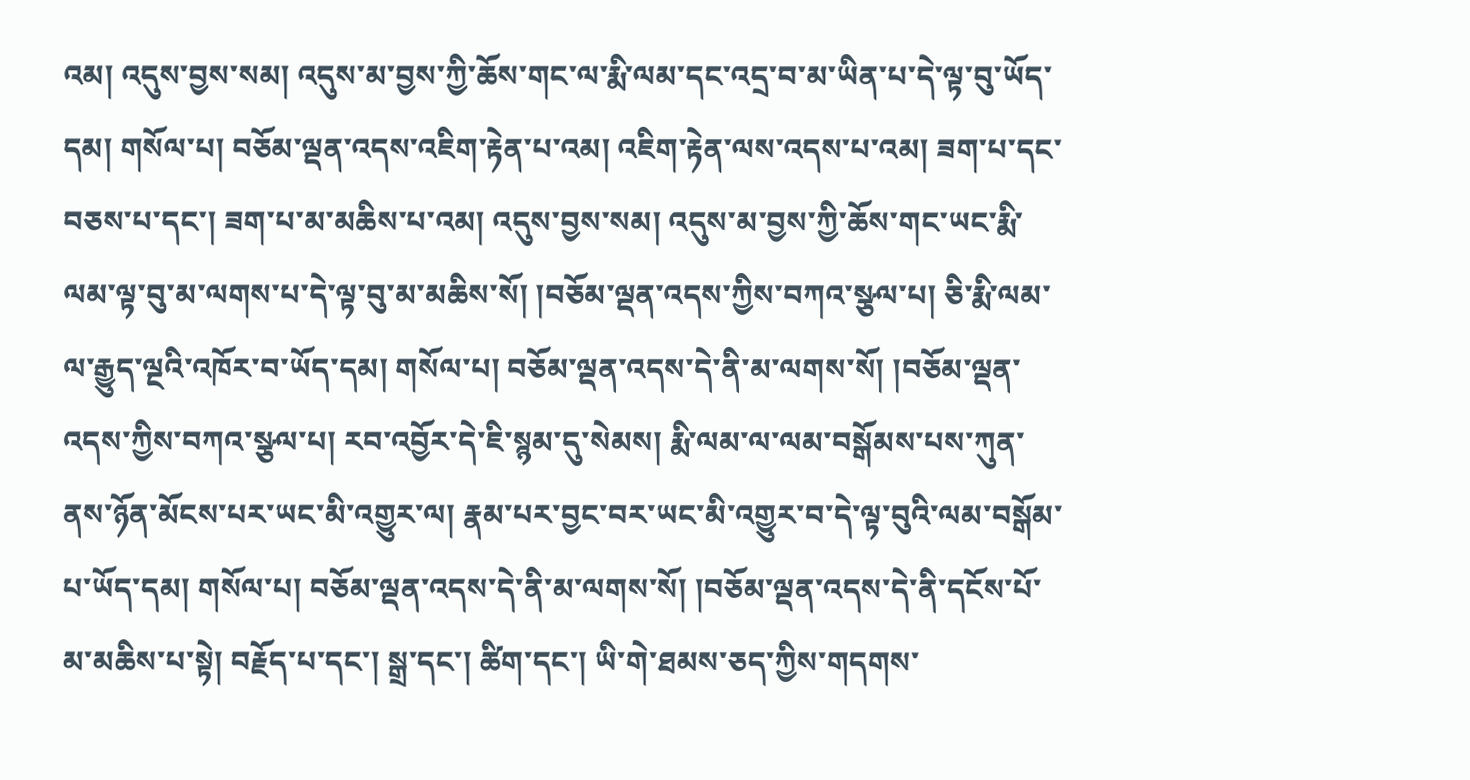འམ། འདུས་བྱས་སམ། འདུས་མ་བྱས་ཀྱི་ཆོས་གང་ལ་རྨི་ལམ་དང་འདྲ་བ་མ་ཡིན་པ་དེ་ལྟ་བུ་ཡོད་དམ། གསོལ་པ། བཅོམ་ལྡན་འདས་འཇིག་རྟེན་པ་འམ། འཇིག་རྟེན་ལས་འདས་པ་འམ། ཟག་པ་དང་བཅས་པ་དང་། ཟག་པ་མ་མཆིས་པ་འམ། འདུས་བྱས་སམ། འདུས་མ་བྱས་ཀྱི་ཆོས་གང་ཡང་རྨི་ལམ་ལྟ་བུ་མ་ལགས་པ་དེ་ལྟ་བུ་མ་མཆིས་སོ། །བཅོམ་ལྡན་འདས་ཀྱིས་བཀའ་སྩལ་པ། ཅི་རྨི་ལམ་ལ་རྒྱུད་ལྔའི་འཁོར་བ་ཡོད་དམ། གསོལ་པ། བཅོམ་ལྡན་འདས་དེ་ནི་མ་ལགས་སོ། །བཅོམ་ལྡན་འདས་ཀྱིས་བཀའ་སྩལ་པ། རབ་འབྱོར་དེ་ཇི་སྙམ་དུ་སེམས། རྨི་ལམ་ལ་ལམ་བསྒོམས་པས་ཀུན་ནས་ཉོན་མོངས་པར་ཡང་མི་འགྱུར་ལ། རྣམ་པར་བྱང་བར་ཡང་མི་འགྱུར་བ་དེ་ལྟ་བུའི་ལམ་བསྒོམ་པ་ཡོད་དམ། གསོལ་པ། བཅོམ་ལྡན་འདས་དེ་ནི་མ་ལགས་སོ། །བཅོམ་ལྡན་འདས་དེ་ནི་དངོས་པོ་མ་མཆིས་པ་སྟེ། བརྗོད་པ་དང་། སྒྲ་དང་། ཚིག་དང་། ཡི་གེ་ཐམས་ཅད་ཀྱིས་གདགས་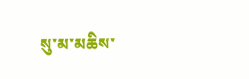སུ་མ་མཆིས་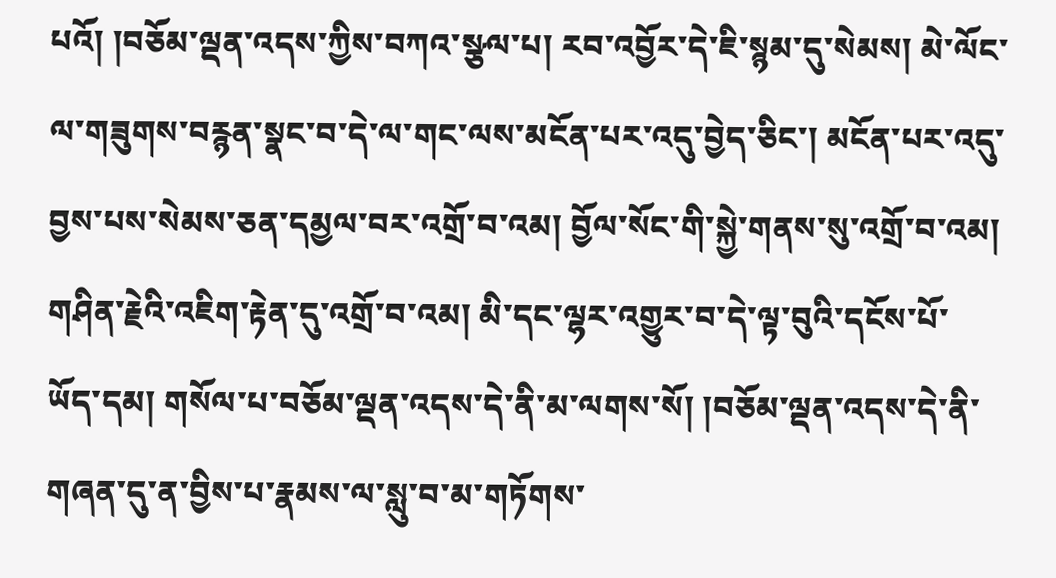པའོ། །བཅོམ་ལྡན་འདས་ཀྱིས་བཀའ་སྩལ་པ། རབ་འབྱོར་དེ་ཇི་སྙམ་དུ་སེམས། མེ་ལོང་ལ་གཟུགས་བརྙན་སྣང་བ་དེ་ལ་གང་ལས་མངོན་པར་འདུ་བྱེད་ཅིང་། མངོན་པར་འདུ་བྱས་པས་སེམས་ཅན་དམྱལ་བར་འགྲོ་བ་འམ། བྱོལ་སོང་གི་སྐྱེ་གནས་སུ་འགྲོ་བ་འམ། གཤིན་རྗེའི་འཇིག་རྟེན་དུ་འགྲོ་བ་འམ། མི་དང་ལྷར་འགྱུར་བ་དེ་ལྟ་བུའི་དངོས་པོ་ཡོད་དམ། གསོལ་པ་བཅོམ་ལྡན་འདས་དེ་ནི་མ་ལགས་སོ། །བཅོམ་ལྡན་འདས་དེ་ནི་གཞན་དུ་ན་བྱིས་པ་རྣམས་ལ་སླུ་བ་མ་གཏོགས་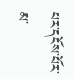པར་དངོས་པོར་མ་